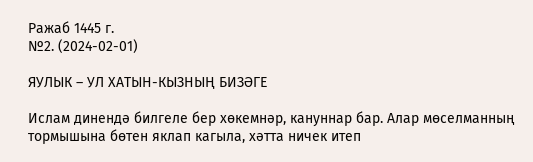Ражаб 1445 г.
№2. (2024-02-01)

ЯУЛЫК – УЛ ХАТЫН-КЫЗНЫҢ БИЗӘГЕ

Ислам динендә билгеле бер хөкемнәр, кануннар бар. Алар мөселманның тормышына бөтен яклап кагыла, хәтта ничек итеп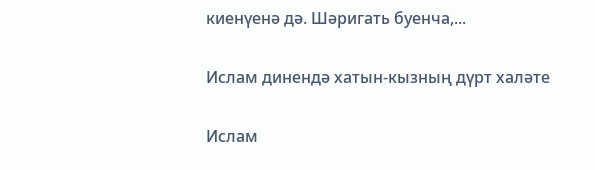киенүенә дә. Шәригать буенча,...

Ислам динендә хатын-кызның дүрт халәте

Ислам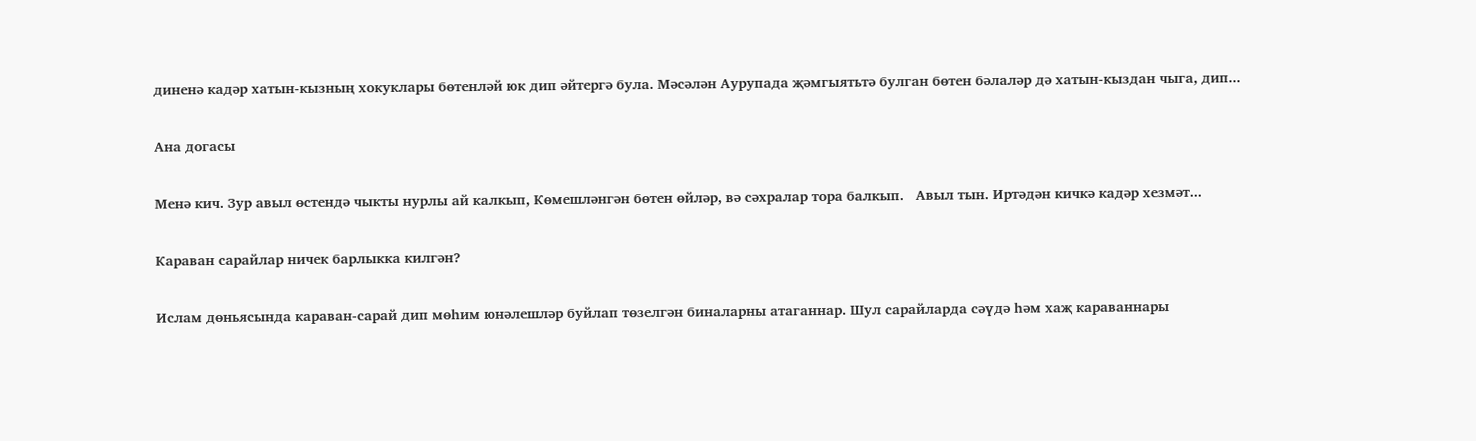диненә кадәр хатын-кызның хокуклары бөтенләй юк дип әйтергә була. Мәсәлән Аурупада җәмгыятьтә булган бөтен бәлаләр дә хатын-кыздан чыга, дип...

Ана догасы

Менә кич. Зур авыл өстендә чыкты нурлы ай калкып, Көмешләнгән бөтен өйләр, вә сәхралар тора балкып.   Авыл тын. Иртәдән кичкә кадәр хезмәт...

Караван сарайлар ничек барлыкка килгән?

Ислам дөньясында караван-сарай дип мөһим юнәлешләр буйлап төзелгән биналарны атаганнар. Шул сарайларда сәүдә һәм хаҗ караваннары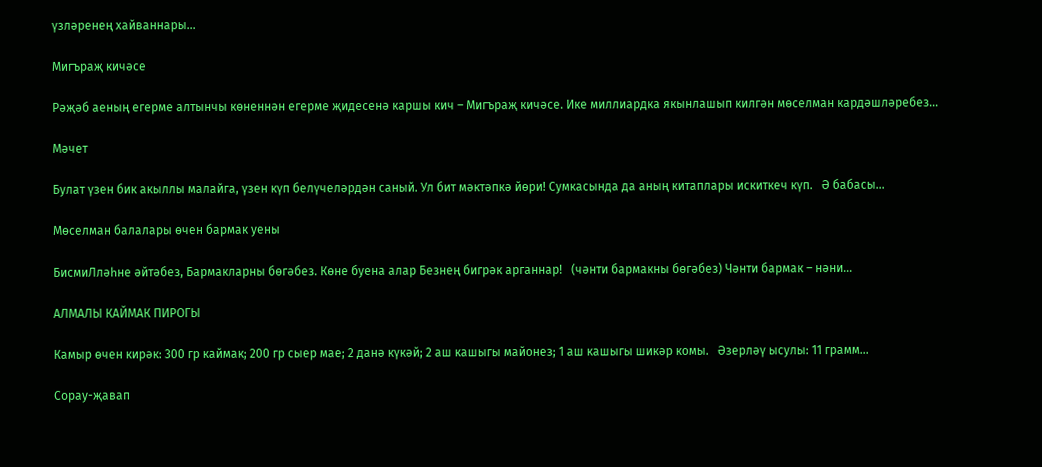үзләренең хайваннары...

Мигъраҗ кичәсе

Рәҗәб аеның егерме алтынчы көненнән егерме җидесенә каршы кич – Мигъраҗ кичәсе. Ике миллиардка якынлашып килгән мөселман кардәшләребез...

Мәчет

Булат үзен бик акыллы малайга, үзен күп белүчеләрдән саный. Ул бит мәктәпкә йөри! Сумкасында да аның китаплары искиткеч күп.   Ә бабасы...

Мөселман балалары өчен бармак уены

БисмиЛләһне әйтәбез, Бармакларны бөгәбез. Көне буена алар Безнең бигрәк арганнар!   (чәнти бармакны бөгәбез) Чәнти бармак – нәни...

АЛМАЛЫ КАЙМАК ПИРОГЫ

Камыр өчен кирәк: 300 гр каймак; 200 гр сыер мае; 2 данә күкәй; 2 аш кашыгы майонез; 1 аш кашыгы шикәр комы.   Әзерләү ысулы: 11 грамм...

Сорау-җавап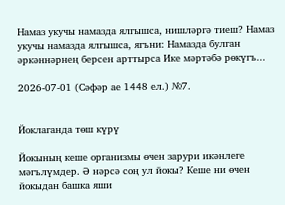Намаз укучы намазда ялгышса, нишләргә тиеш? Намаз укучы намазда ялгышса, ягъни: Намазда булган әркәннәрнең берсен арттырса Ике мәртәбә рөкүгъ...

2026-07-01 (Сәфәр ае 1448 ел.) №7.


Йоклаганда төш күрү

Йокының кеше организмы өчен зарури икәнлеге мәгълүмдер. Ә нәрсә соң ул йокы? Кеше ни өчен йокыдан башка яши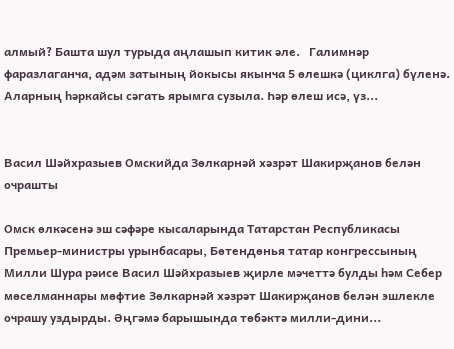алмый? Башта шул турыда аңлашып китик әле.   Галимнәр фаразлаганча, адәм затының йокысы якынча 5 өлешкә (циклга) бүленә. Аларның һәркайсы сәгать ярымга сузыла. Һәр өлеш исә, үз...


Васил Шәйхразыев Омскийда Зөлкарнәй хәзрәт Шакирҗанов белән очрашты

Омск өлкәсенә эш сәфәре кысаларында Татарстан Республикасы Премьер-министры урынбасары, Бөтендөнья татар конгрессының Милли Шура рәисе Васил Шәйхразыев җирле мәчеттә булды һәм Себер мөселманнары мөфтие Зөлкарнәй хәзрәт Шакирҗанов белән эшлекле очрашу уздырды. Әңгәмә барышында төбәктә милли-дини...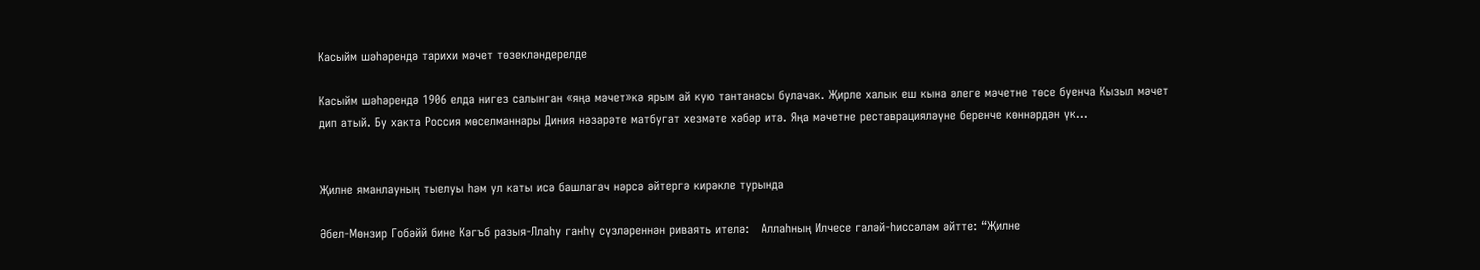Касыйм шәһәрендә тарихи мәчет төзекләндерелде

Касыйм шәһәрендә 1906 елда нигез салынган «яңа мәчет»кә ярым ай кую тантанасы булачак. Җирле халык еш кына әлеге мәчетне төсе буенча Кызыл мәчет дип атый. Бу хакта Россия мөселманнары Диния нәзарәте матбугат хезмәте хәбәр итә. Яңа мәчетне реставрацияләүне беренче көннәрдән үк...


Җилне яманлауның тыелуы һәм ул каты исә башлагач нәрсә әйтергә кирәкле турында

Әбел-Мөнзир Гобәйй бине Кәгъб разыя-Ллаһу ганһү сүзләреннән риваять ителә:   Аллаһның Илчесе галәй-һиссәләм әйтте: “Җилне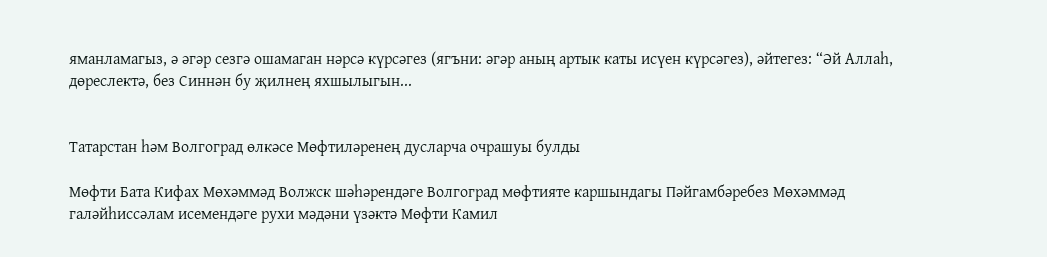яманламагыз, ә әгәр сезгә ошамаган нәрсә күрсәгез (ягъни: әгәр аның артык каты исүен күрсәгез), әйтегез: “Әй Аллаһ, дөреслектә, без Синнән бу җилнең яхшылыгын...


Татарстан һәм Волгоград өлкәсе Мөфтиләренең дусларча очрашуы булды

Мөфти Бата Кифах Мөхәммәд Волжск шәһәрендәге Волгоград мөфтияте каршындагы Пәйгамбәребез Мөхәммәд галәйһиссәлам исемендәге рухи мәдәни үзәктә Мөфти Камил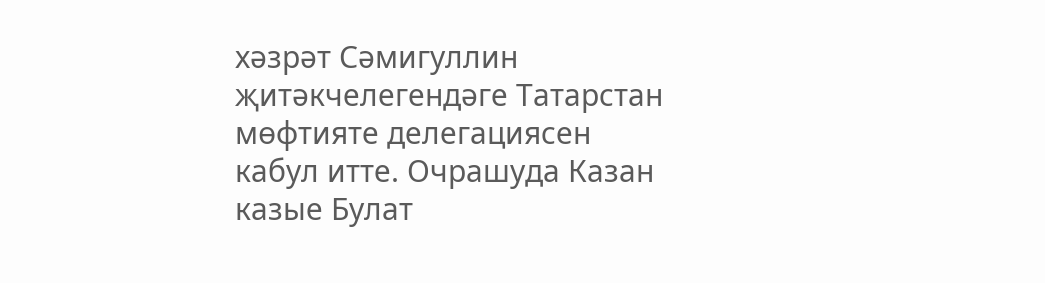хәзрәт Сәмигуллин җитәкчелегендәге Татарстан мөфтияте делегациясен кабул итте. Очрашуда Казан казые Булат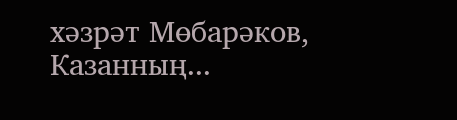хәзрәт Мөбарәков, Казанның...